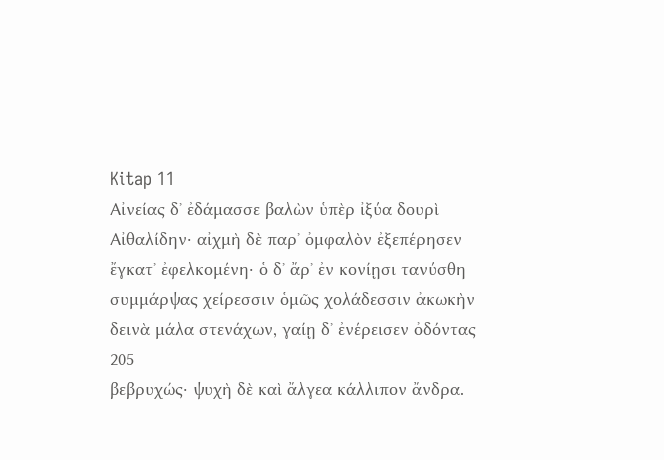Kitap 11
Αἰνείας δʼ ἐδάμασσε βαλὼν ὑπὲρ ἰξύα δουρὶ
Αἰθαλίδην· αἰχμὴ δὲ παρʼ ὀμφαλὸν ἐξεπέρησεν
ἔγκατʼ ἐφελκομένη· ὁ δʼ ἄρʼ ἐν κονίῃσι τανύσθη
συμμάρψας χείρεσσιν ὁμῶς χολάδεσσιν ἀκωκὴν
δεινὰ μάλα στενάχων, γαίῃ δʼ ἐνέρεισεν ὀδόντας
205
βεβρυχώς· ψυχὴ δὲ καὶ ἄλγεα κάλλιπον ἄνδρα.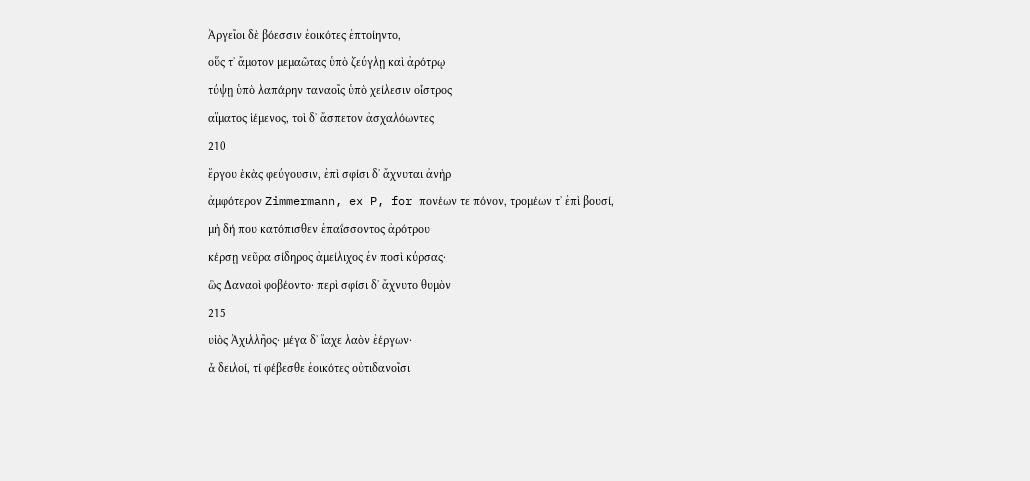Ἀργεῖοι δὲ βόεσσιν ἐοικότες ἐπτοίηντο,
οὕς τʼ ἄμοτον μεμαῶτας ὑπὸ ζεύγλῃ καὶ ἀρότρῳ
τύψῃ ὑπὸ λαπάρην ταναοῖς ὑπὸ χείλεσιν οἶστρος
αἵματος ἱέμενος, τοὶ δʼ ἄσπετον ἀσχαλόωντες
210
ἔργου ἑκὰς φεύγουσιν, ἐπὶ σφίσι δʼ ἄχνυται ἀνὴρ
ἀμφότερον Zimmermann, ex P, for πονέων τε πόνον, τρομέων τʼ ἐπὶ βουσί,
μὴ δή που κατόπισθεν ἐπαΐσσοντος ἀρότρου
κέρσῃ νεῦρα σίδηρος ἀμείλιχος ἐν ποσὶ κύρσας·
ὣς Δαναοὶ φοβέοντο· περὶ σφίσι δʼ ἄχνυτο θυμὸν
215
υἱὸς Ἀχιλλῆος· μέγα δʼ ἴαχε λαὸν ἐέργων·
ἆ δειλοί, τί φέβεσθε ἐοικότες οὐτιδανοῖσι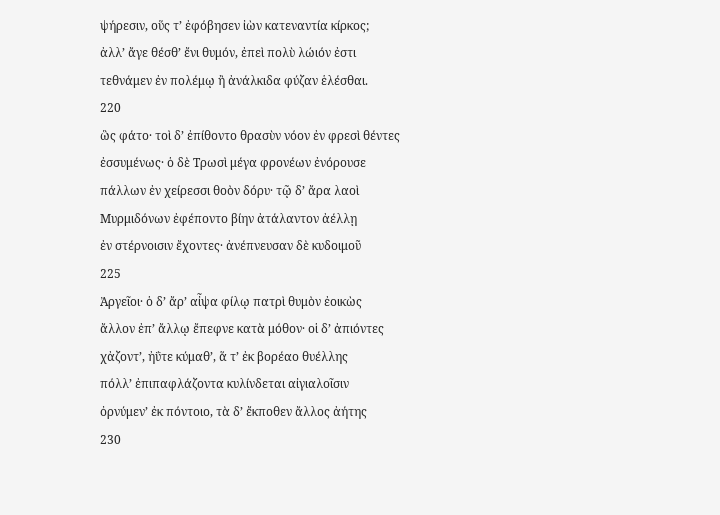ψήρεσιν, οὕς τʼ ἐφόβησεν ἰὼν κατεναντία κίρκος;
ἀλλʼ ἄγε θέσθʼ ἔνι θυμόν, ἐπεὶ πολὺ λώιόν ἐστι
τεθνάμεν ἐν πολέμῳ ἢ ἀνάλκιδα φύζαν ἑλέσθαι.
220
ὣς φάτο· τοὶ δʼ ἐπίθοντο θρασὺν νόον ἐν φρεσὶ θέντες
ἐσσυμένως· ὁ δὲ Τρωσὶ μέγα φρονέων ἐνόρουσε
πάλλων ἐν χείρεσσι θοὸν δόρυ· τῷ δʼ ἄρα λαοὶ
Μυρμιδόνων ἐφέποντο βίην ἀτάλαντον ἀέλλῃ
ἐν στέρνοισιν ἔχοντες· ἀνέπνευσαν δὲ κυδοιμοῦ
225
Ἀργεῖοι· ὁ δʼ ἄρʼ αἶψα φίλῳ πατρὶ θυμὸν ἐοικὼς
ἄλλον ἐπʼ ἄλλῳ ἔπεφνε κατὰ μόθον· οἱ δʼ ἀπιόντες
χἀζοντʼ, ἠΰτε κύμαθʼ, ἅ τʼ ἐκ βορέαο θυέλλης
πόλλʼ ἐπιπαφλάζοντα κυλίνδεται αἰγιαλοῖσιν
ὀρνύμενʼ ἐκ πόντοιο, τὰ δʼ ἔκποθεν ἄλλος ἀήτης
230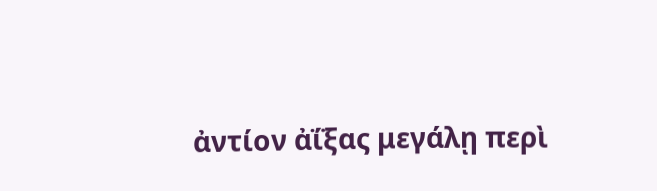ἀντίον ἀΐξας μεγάλῃ περὶ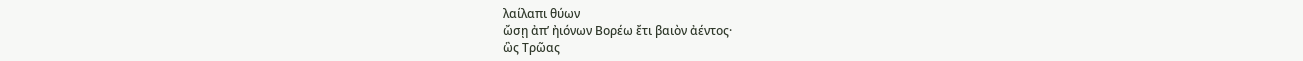λαίλαπι θύων
ὤσῃ ἀπʼ ἠιόνων Βορέω ἔτι βαιὸν ἀέντος·
ὣς Τρῶας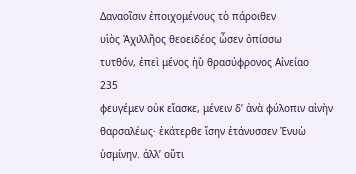Δαναοῖσιν ἐποιχομένους τὸ πάροιθεν
υἱὸς Ἀχιλλῆος θεοειδέος ὦσεν ὀπίσσω
τυτθόν, ἐπεὶ μένος ἠῢ θρασύφρονος Αἰνείαο
235
φευγέμεν οὐκ εἴασκε, μένειν δʼ ἀνὰ φύλοπιν αἰνὴν
θαρσαλέως· ἑκάτερθε ἴσην ἐτάνυσσεν Ἐνυὼ
ὑσμίνην. ἀλλʼ οὔτι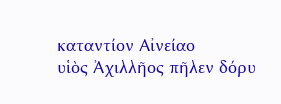καταντίον Αἰνείαο
υἱὸς Ἀχιλλῆος πῆλεν δόρυ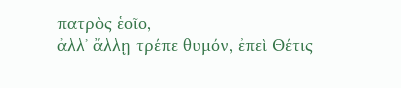πατρὸς ἑοῖο,
ἀλλʼ ἄλλῃ τρέπε θυμόν, ἐπεὶ Θέτις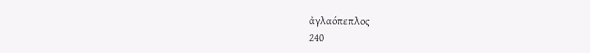ἀγλαόπεπλος
240